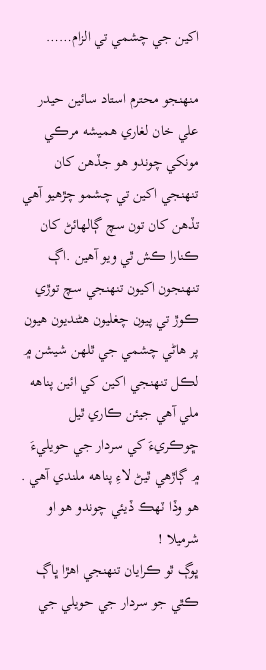اکين جي چشمي تي الزام……

منهنجو محترم استاد سائين حيدر علي خان لغاري هميشه مرڪي مونکي چوندو هو جڏهن کان تنهنجي اکين تي چشمو چڙهيو آهي تڏهن کان تون سچ ڳالهائڻ کان ڪنارا ڪش ٿي ويو آهين .اڳ تنهنجون اکيون تنهنجي سچ توڙي ڪوڙ تي پيون چغليون هڻنديون هيون پر هاڻي چشمي جي ٿلهن شيشن ۾ لڪل تنهنجي اکين کي ائين پناهه ملي آهي جيئن ڪاري ٿيل ڇوڪريءَ کي سردار جي حويليءَ ۾ ڳاڙهي ٿيڻ لاءِ پناهه ملندي آهي .
هو وڏا ٽهڪ ڏيئي چوندو هو او شرميلا !
ڀوڳ ٿو ڪرايان تنهنجي اهڙا ڀاڳ ڪٿي جو سردار جي حويلي جي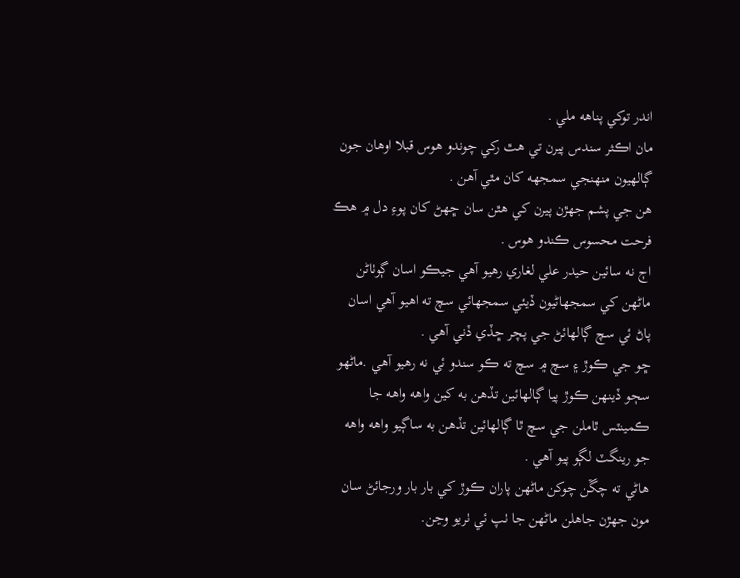اندر توکي پناهه ملي .
مان اڪثر سندس پيرن تي هٿ رکي چوندو هوس قبلا اوهان جون ڳالهيون منهنجي سمجهه کان مٿي آهن .
هن جي پشم جهڙن پيرن کي هٿن سان ڇهڻ کان پوءِ دل ۾ هڪ فرحت محسوس ڪندو هوس .
اڄ نه سائين حيدر علي لغاري رهيو آهي جيڪو اسان ڳوٺاڻن ماڻهن کي سمجهاڻيون ڏيئي سمجهائي سچ ته اهيو آهي اسان پاڻ ئي سچ ڳالهائڻ جي پچر ڇڏي ڏني آهي .
ڇو جي ڪوڙ ۽ سچ ۾ سچ ته ڪو سندو ئي نه رهيو آهي .ماڻهو سڄو ڏينهن ڪوڙ پيا ڳالهائين تڏهن به کين واهه واهه جا ڪمينٽس ٿاملن جي سچ ٿا ڳالهائين تڏهن به ساڳيو واهه واهه جو رينگٽ لڳو پيو آهي .
هاڻي ته چڱن چوکن ماڻهن پاران ڪوڙ کي بار بار ورجائڻ سان مون جهڙن جاهلن ماڻهن جا ٺپ ئي ٺريو وڃن.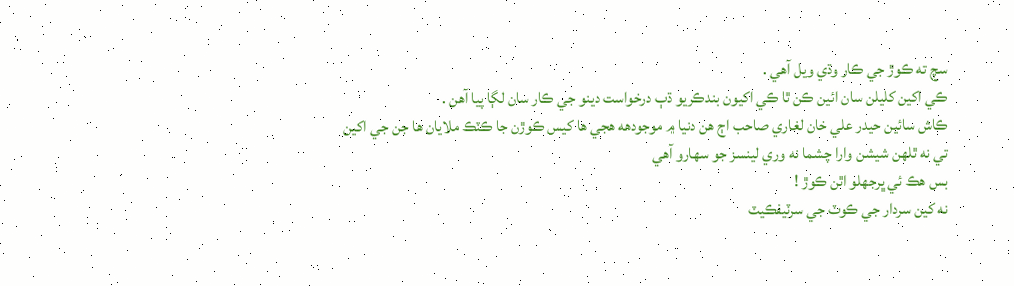سچ ته ڪوڙ جي ڪار وڌي ويل آهي .
ڪي اکين کليلن سان ائين ڪن ٿا ڪي اکيون بندڪريو ڌٻ درخواست دينو جي ڪار سان لڳا پيا آهن .
ڪاش سائين حيدر علي خان لغاري صاحب اڄ هن دنيا ۾ موجودهه هجي ها کيس ڪوڙن جا ڪٽڪ ملايان ها جن جي اکين تي نه ٿلهن شيشن وارا چشما نه وري لينسز جو سهارو آهي
بس هڪ ئي ڀرجهلو اٿن ڪوڙ !
نه کين سردار جي ڪوٽ جي سرٽيفڪيٽ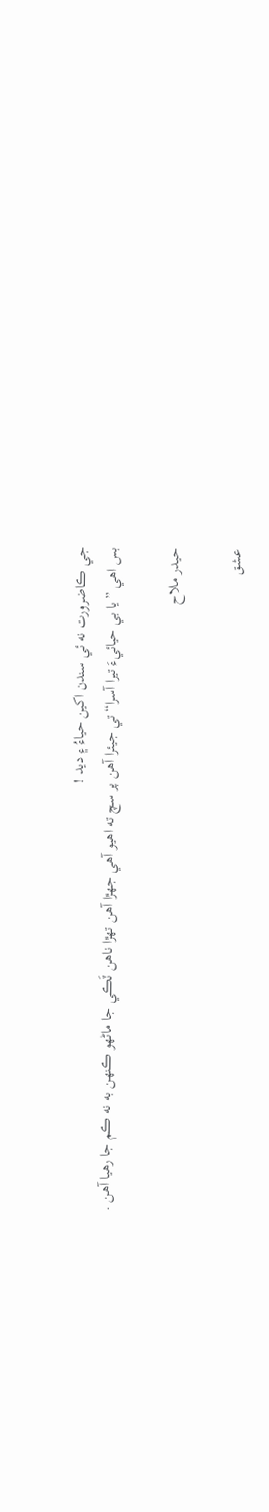جي ڪاضرورت نه ئي سندن اکين حياءُ ۽ ديد !
بس اهي ”يا بي حيائيءَ تيرا آسرا“ تي جيئرا آهن پر سچ ته اهيو آهي جهڙا آهن تهڙا ناهن ٽَڪي جا ماڻهو ڪنهن به نه ڪم جا رهيا آهن .

حيدر ملاح

عشق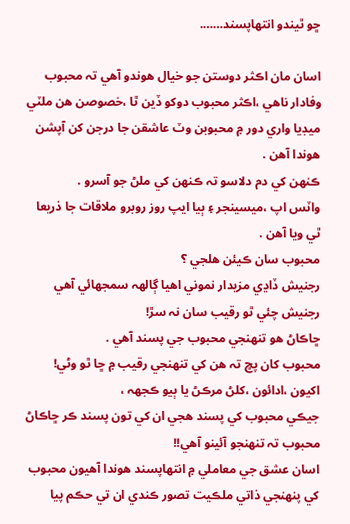ڇو ٿيندو انتهاپسند…….

اسان مان اڪثر دوستن جو خيال ھوندو آھي تہ محبوب وفادار ناھي ،اڪثر محبوب دوکو ڏين ٿا ،خصوصن ھن ملٽي ميڊيا واري دور ۾ محبوبن وٽ عاشقن جا درجن کن آپشن ھوندا آھن .
ڪنھن کي دم دلاسو تہ ڪنھن کي ملڻ جو آسرو .
واٽس اپ ،ميسينجر ۽ ٻيا ايپ روز روبرو ملاقات جا ذريعا ٿي ويا آھن .
محبوب سان ڪيئن ھلجي ؟
رجنيش ڏاڍي مزيدار نموني اھيا ڳالھہ سمجھائي آھي
رجنيش چئي ٿو رقيب سان نہ سڙ!
ڇاڪاڻ ھو تنھنجي محبوب جي پسند آھي .
محبوب کان پڇ تہ ھن کي تنھنجي رقيب ۾ ڇا ٿو وڻي!
اکيون ،ادائون ،کلڻ مرڪڻ يا ٻيو ڪجھہ ،
جيڪي محبوب کي پسند ھجي ان کي تون پسند ڪر ڇاڪاڻ محبوب تہ تنھنجو آئينو آھي!!
اسان عشق جي معاملي ۾ انتھاپسند ھوندا آھيون محبوب کي پنھنجي ذاتي ملڪيت تصور ڪندي ان تي حڪم پيا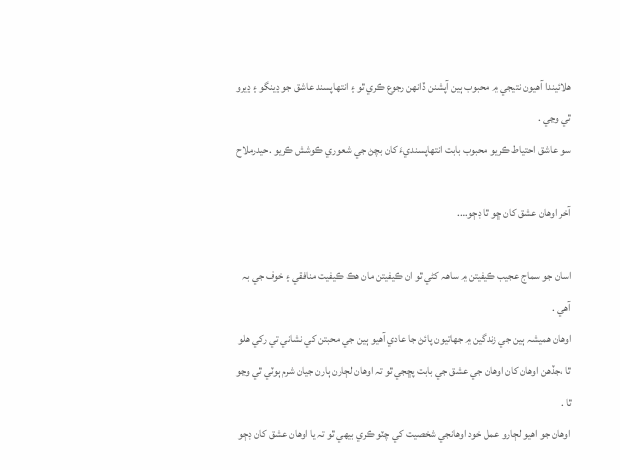ھلائيندا آھيون نتيجي ۾ محبوب ٻين آپشنن ڏانھن رجوع ڪري ٿو ۽ انتھاپسند عاشق جو ڍينگو ۽ ڍيرو ٿي وڃي .
سو عاشق احتياط ڪريو محبوب بابت انتھاپسنديءَ کان بچڻ جي شعوري ڪوشش ڪريو .حيدرملاح

آخر اوهان عشق کان ڇو ٿا ڊڄو….

اسان جو سماج عجيب ڪيفيتن ۾ ساھہ کڻي ٿو ان ڪيفيتن مان ھڪ ڪيفيت منافقي ۽ خوف جي بہ آھي .
اوھان ھميشہ ٻين جي زندگين ۾ جھاتيون پائڻ جا عادي آھيو ٻين جي محبتن کي نشاني تي رکي ھلو ٿا ،جڏھن اوھان کان اوھان جي عشق جي بابت پڇجي ٿو تہ اوھان لڄارن ٻارن جيان شرم ٻوٽي ٿي وڃو ٿا .
اوھان جو اھيو لڄارو عمل خود اوھانجي شخصيت کي چٽو ڪري بيھي ٿو تہ يا اوھان عشق کان ڊڄو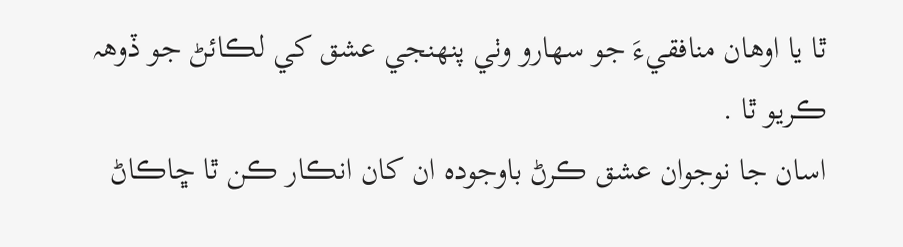ٿا يا اوھان منافقيءَ جو سھارو وٺي پنھنجي عشق کي لڪائڻ جو ڏوھہ ڪريو ٿا .
اسان جا نوجوان عشق ڪرڻ باوجودہ ان کان انڪار ڪن ٿا ڇاڪاڻ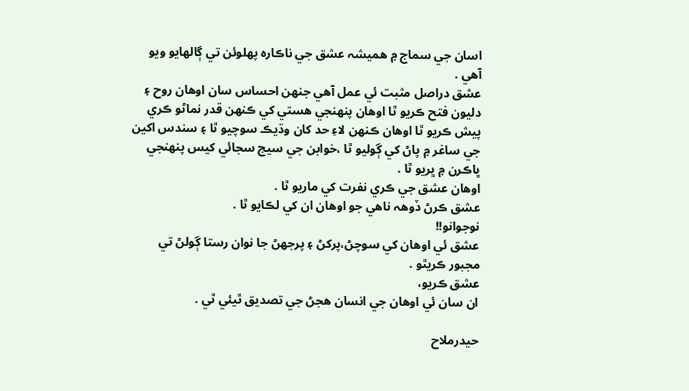اسان جي سماج ۾ ھميشہ عشق جي ناڪارہ پھلوئن تي ڳالھايو ويو آھي .
عشق دراصل مثبت ئي عمل آھي جنھن احساس سان اوھان روح ۽ دليون فتح ڪريو ٿا اوھان پنھنجي ھستي کي ڪنھن قدر نماڻو ڪري پيش ڪريو ٿا اوھان ڪنھن لاءِ حد کان وڌيڪ سوچيو ٿا ۽ سندس اکين جي ساغر ۾ پاڻ کي ڳوليو ٿا ،خوابن جي سيج سجائي کيس پنھنجي ڀاڪرن ۾ ڀريو ٿا .
اوھان عشق جي ڪري نفرت کي ماريو ٿا .
عشق ڪرڻ ڏوھہ ناھي جو اوھان ان کي لڪايو ٿا .
نوجوانو!!
عشق ئي اوھان کي سوچڻ،پرکڻ ۽ پرجھڻ جا نوان رستا ڳولڻ تي مجبور ڪريٿو .
عشق ڪريو،
ان سان ئي اوھان جي انسان ھجڻ جي تصديق ٿيئي ٿي .

حيدرملاح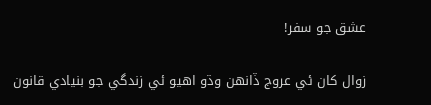عشق جو سفر!

زوال کان ئي عروج ڏانهن وڌو اهيو ئي زندگي جو بنيادي قانون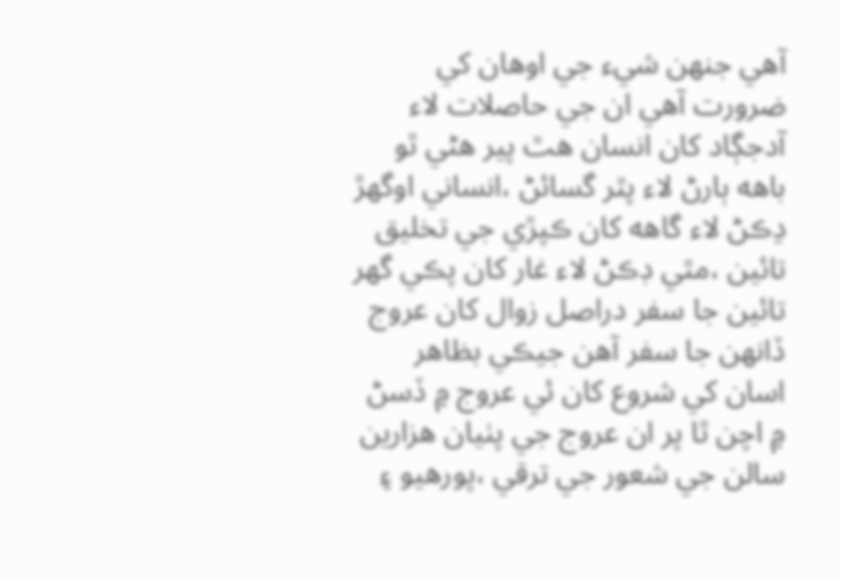آھي جنهن شيء جي اوهان کي ضرورت آھي ان جي حاصلات لاء آدجڳاد کان انسان هٿ پير هڻي ٿو باھه ٻارڻ لاء پٿر گسائڻ ،انساني اوگهڙ ڍڪڻ لاء گاھه کان ڪپڙي جي تخليق تائين ،مٿي ڊڪڻ لاء غار کان پڪي گهر تائين جا سفر دراصل زوال کان عروج ڏانهن جا سفر آھن جيڪي بظاهر اسان کي شروع کان ئي عروج ۾ ڏسڻ ۾ اچن ٿا پر ان عروج جي پٺيان هزارين سالن جي شعور جي ترقي ،پورهيو ۽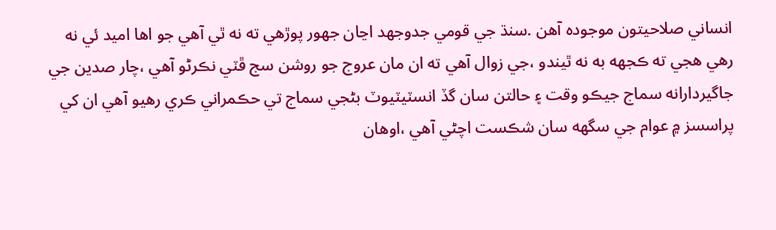انساني صلاحيتون موجوده آھن .سنڌ جي قومي جدوجهد اڃان جهور پوڙھي ته نه ٿي آھي جو اها اميد ئي نه رهي هجي ته ڪجهه به نه ٿيندو ،جي زوال آھي ته ان مان عروج جو روشن سج ڦٽي نڪرڻو آھي ،چار صدين جي جاگيردارانه سماج جيڪو وقت ۽ حالتن سان گڏ انسٽيٽيوٽ بڻجي سماج تي حڪمراني ڪري رهيو آھي ان کي پراسسز ۾ عوام جي سگهه سان شڪست اچڻي آھي ،اوهان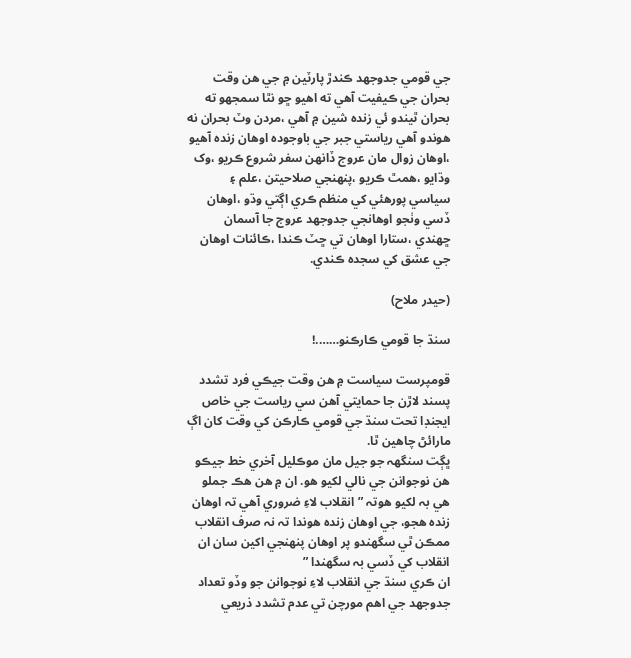جي قومي جدوجهد ڪندڙ پارٽين ۾ جي هن وقت بحران جي ڪيفيت آھي ته اهيو ڇو نٿا سمجهو ته بحران ٿيندو ئي زنده شين ۾ آھي ،مردن وٽ بحران نه هوندو آھي رياستي جبر جي باوجوده اوهان زنده آھيو ،اوهان زوال مان عروج ڏانهن سفر شروع ڪريو ،وک وڌايو ،همٿ ڪريو ،پنهنجي صلاحيتن ،علم ۽ سياسي پورهئي کي منظم ڪري اڳتي وڌو ،اوهان ڏسي وٺجو اوهانجي جدوجهد عروج جا آسمان ڇهندي ،ستارا اوهان تي ڇٽ ڪندا ،ڪائنات اوهان جي عشق کي سجده ڪندي.

(حيدر ملاح)

سنڌ جا قومي ڪارڪنو…….!

قومپرست سياست ۾ ھن وقت جيڪي فرد تشدد پسند لاڙن جا حمايتي آھن سي رياست جي خاص ايجنڊا تحت سنڌ جي قومي ڪارڪن کي وقت کان اڳ مارائڻ چاھين ٿا.
ڀڳت سنگھہ جو جيل مان موڪليل آخري خط جيڪو ھن نوجوانن جي نالي لکيو ھو. ان ۾ ھن ھڪ جملو ھي بہ لکيو ھوتہ ”انقلاب لاءِ ضروري آھي تہ اوھان زندہ ھجو، جي اوھان زندہ ھوندا تہ نہ صرف انقلاب ممڪن ٿي سگھندو پر اوھان پنھنجي اکين سان ان انقلاب کي ڏسي بہ سگھندا ”
ان ڪري سنڌ جي انقلاب لاءِ نوجوانن جو وڏو تعداد جدوجھد جي اھم مورچن تي عدم تشدد ذريعي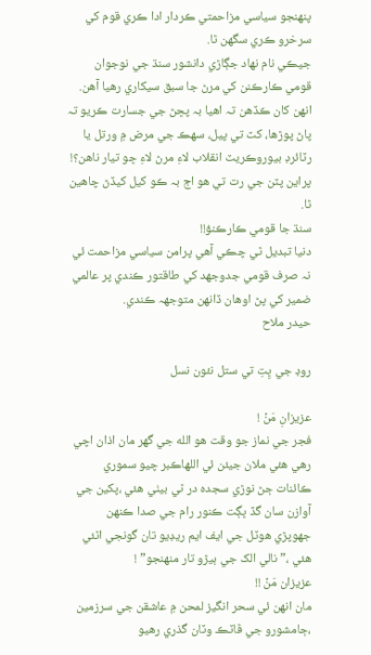پنھنجو سياسي مزاحمتي ڪردار ادا ڪري قوم کي سرخرو ڪري سگھن ٿا.
جيڪي نام نھاد جڳاڙي دانشور سنڌ جي نوجوان قومي ڪارڪنن کي مرڻ جا سبق سيکاري رھيا آھن. انھن کان ڪڏھن تہ اھيا بہ پڇڻ جي جسارت ڪريو تہ پاڻ پوڙھا، کٽ تي پيل، سھڪ جي مرض ۾ ورتل يا رٽائرڊ بيوروڪريٽ انقلاب لاءِ مرڻ لاءِ ڇو تيار ناھن؟!
پراين پٽن جي رت تي ھو اڄ بہ ڪو کيل کيڏڻ چاھين ٿا.
سنڌ جا قومي ڪارڪنؤ!!
دنيا تبديل ٿي چڪي آھي پرامن سياسي مزاحمت ئي نہ صرف قومي جدوجھد کي طاقتور ڪندي پر عالمي ضمير کي پڻ اوھان ڏانھن متوجھہ ڪندي.
حيدر ملاح

روڊ جي ڀِتِ تي ستل نئون نسل

عزيزانِ مَنۡ !
فجر جي نماز جو وقت ھو الله جي گھر مان اذان اچي رھي ھئي ملان جيئن ئي اللهاڪبر چيو سموري ڪائنات ڄڻ نوڙي سجدہ در ٿي بيٺي ھئي ،پکين جي آوازن سان گڏ ڀڳت ڪنور رام جي صدا ڪنھن جھوپڙي ھوٽل جي ايف ايم ريڊيو تان گونجي اٿئي ھئي ،”نالي الک جي ٻيڙو تار منھنجو” !
عزيزان مَنۡ !!
مان انھن ئي سحر انگيز لمحن ۾ عاشقن جي سرزمين ،ڄامشورو جي ڦاٽڪ وٽان گذري رھيو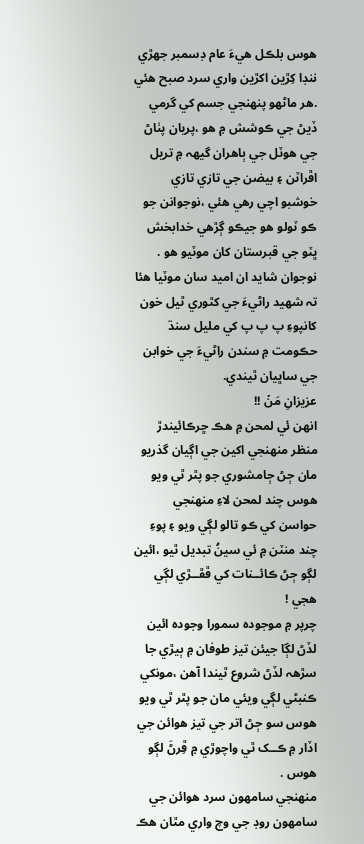ھوس بلڪل ھيءَ عام ڊسمبر جھڙي ننڊا کِڙين اکڙين واري سرد صبح ھئي .ھر ماڻھو پنھنجي جسم کي گرمي ڏيڻ جي ڪوشش ۾ ھو ،پريان پٺاڻ جي ھوٽل جي ٻاھران گيھہ ۾ تريل اڦراٽن ۽ بيضن جي تازي تازي خوشبو اچي رھي ھئي ،نوجوانن جو ڪو ٽولو ھو جيڪو ڳڙھي خدابخش ڀٽو جي قبرستان کان موٽيو ھو .
نوجوان شايد ان اميد سان موٽيا ھئا تہ شھيد راڻيءَ جي کٿوري ٿيل خون کانپوءِ پ پ پ کي مليل سنڌ حڪومت ۾ سندن راڻيءَ جي خوابن جي ساڀيان ٿيندي.
عزيزانِ مَنۡ !!
انھن ئي لمحن ۾ ھڪ ڇرڪائيندڙ منظر منھنجي اکين جي اڳيان گذريو مان ڄڻ ڄامشوري جو پٿر ٿي ويو ھوس چند لمحن لاءِ منھنجي حواسن کي ڪو تالو لڳي ويو ۽ پوءِ چند منٽن ۾ ئي سينُ تبديل ٿيو ،ائين لڳو ڄڻ ڪائــنات کي ڦڦــڙي لڳي ھجي !
چرپر ۾ موجودہ سمورا وجودہ ائين لڏڻ لڳا جيئن تيز طوفان ۾ ٻيڙي جا سڙھہ لڏڻ شروع ٿيندا آھن ،مونکي ڪنبڻي لڳي ويئي مان جو پٿر ٿي ويو ھوس سو ڄڻ اتر جي تيز ھوائن جي اڏار ۾ ڪــک ٿي واچوڙي ۾ ڦِرڻَ لڳو ھوس .
منھنجي سامھون سرد ھوائن جي سامھون روڊ جي وچ واري مٿان ھڪ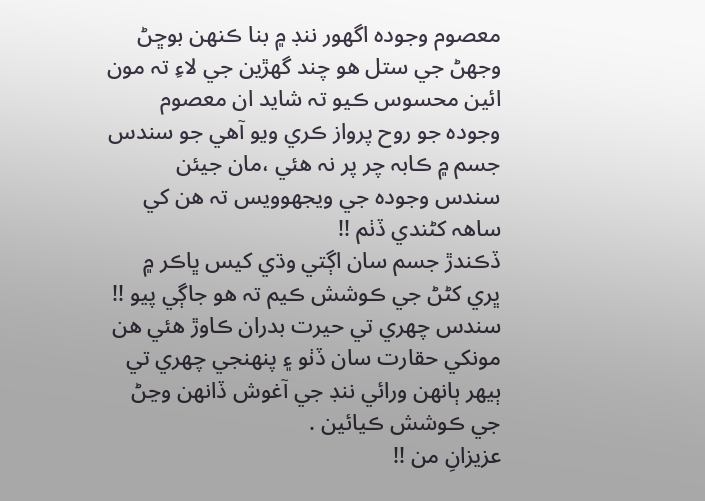معصوم وجودہ اگھور ننڊ ۾ بنا ڪنھن بوڇڻ وجھڻ جي ستل ھو چند گھڙين جي لاءِ تہ مون ائين محسوس ڪيو تہ شايد ان معصوم وجودہ جو روح پرواز ڪري ويو آھي جو سندس جسم ۾ ڪابہ چر پر نہ ھئي ،مان جيئن سندس وجودہ جي ويجھوويس تہ ھن کي ساھہ کڻندي ڏٺم !!
ڏڪندڙ جسم سان اڳتي وڌي کيس ڀاڪر ۾ ڀري کڻڻ جي ڪوشش ڪيم تہ ھو جاڳي پيو !!
سندس چھري تي حيرت بدران ڪاوڙ ھئي ھن مونکي حقارت سان ڏٺو ۽ پنھنجي چھري تي ٻيھر ٻانھن ورائي ننڊ جي آغوش ڏانھن وڃڻ جي ڪوشش ڪيائين .
عزيزانِ من !!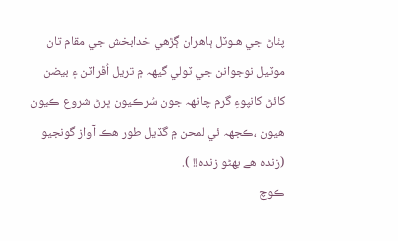پٺاڻ جي ھـوٽل ٻاھران ڳڙھي خدابخش جي مقام تان موٽيل نوجوانن جي ٽولي گيھہ ۾ تريل اُڦراٽن ۽ بيضن کائڻ کانپوءِ گرم چانھہ جون سُرڪيون ڀرڻ شروع ڪيون ھيون ،ڪجھہ ئي لمحن ۾ گڏيل طور ھڪ آواز گونجيو (زندہ ھے بھٹو زندہ!! ).
ڪوچ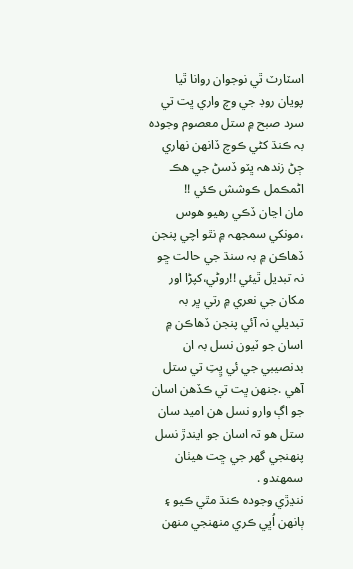اسٽارٽ ٿي نوجوان روانا ٿيا پويان روڊ جي وچ واري ڀت تي سرد صبح ۾ ستل معصوم وجودہ بہ ڪنڌ کڻي ڪوچ ڏانھن نھاري ڄڻ زندھہ ڀٽو ڏسڻ جي ھڪ اڻمڪمل ڪوشش ڪئي !!
مان اڃان ڏڪي رھيو ھوس ،مونکي سمجھہ ۾ نٿو اچي پنجن ڏھاڪن ۾ بہ سنڌ جي حالت ڇو نہ تبديل ٿيئي !!روٹي،کپڑا اور مکان جي نعري ۾ رتي ڀر بہ تبديلي نہ آئي پنجن ڏھاڪن ۾ اسان جو ٽيون نسل بہ ان بدنصيبي جي ئي ڀِتِ تي ستل آھي .جنھن ڀت تي ڪڏھن اسان جو اڳ وارو نسل ھن اميد سان ستل ھو تہ اسان جو ايندڙ نسل پنھنجي گھر جي ڇت ھيٺان سمھندو .
ننڍڙي وجودہ ڪنڌ مٿي ڪيو ۽ ٻانھن اُڀي ڪري منھنجي منھن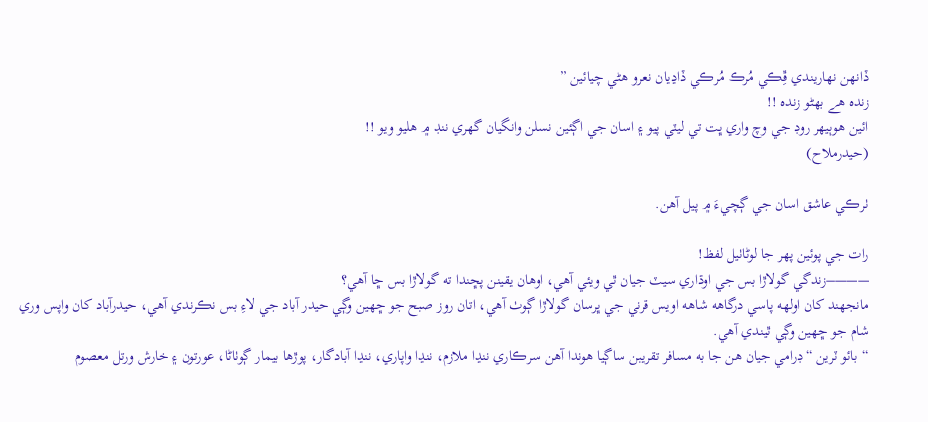ڏانھن نھاريندي ڦِڪي مُرڪ مُرڪي ڏاڍيان نعرو ھڻي چيائين ”
زندہ ھے بھٹو زندہ !!
ائين ھوٻيھر روڊ جي وچ واري ڀت تي ليٽي پيو ۽ اسان جي اڳئين نسلن وانگيان گھري ننڊ ۾ ھليو ويو !!
(حيدرملاح)

ٺرڪي عاشق اسان جي ڳچيءَ ۾ پيل آهن.

رات جي پوئين پهر جا لوڻاٺيل لفظ!
———–زندگي گولاڙا بس جي اوڌاري سيٽ جيان ٿي ويئي آهي، اوھان يقينن پڇندا ته گولاڙا بس ڇا آهي؟
مانجهند کان اولهه پاسي درگاهه شاهه اويس قرني جي ڀرسان گولاڙا ڳوٺ آهي، اتان روز صبح جو ڇهين وڳي حيدر آباد جي لاءِ بس نڪرندي آهي، حيدرآباد کان واپس وري شام جو ڇهين وڳي ٿيندي آهي.
“بائو ٽرين “ڊرامي جيان هن جا به مسافر تقريبن ساڳيا هوندا آهن سرڪاري ننڍا ملازم، ننڍا واپاري، ننڍا آبادگار، پوڙها بيمار ڳوٺاڻا، عورتون ۽ خارش ورتل معصوم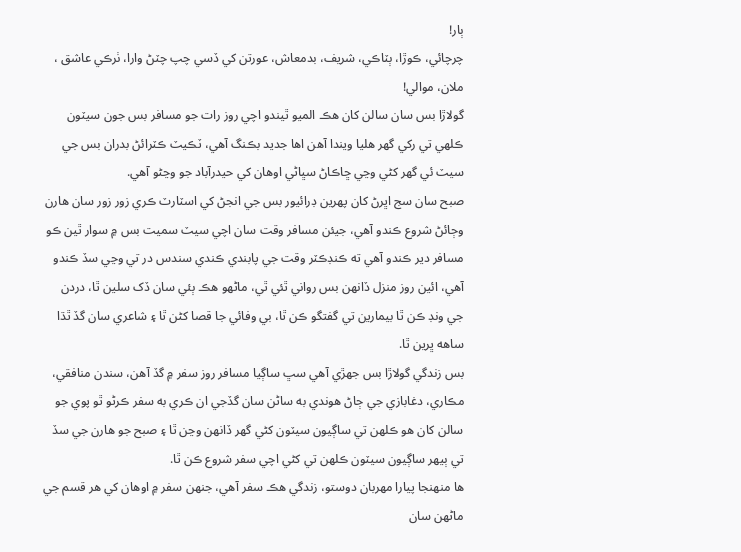ٻار!
چرچائي، ڪوڙا، ٻٽاڪي، شريف، بدمعاش، عورتن کي ڏسي چپ چٽڻ وارا، ٺرڪي عاشق ، ملان، موالي!
گولاڙا بس سان سالن کان هڪ الميو ٿيندو اچي روز رات جو مسافر بس جون سيٽون ڪلهي تي رکي گهر هليا ويندا آهن اها جديد بڪنگ آهي، ٽڪيٽ ڪٽرائڻ بدران بس جي سيٽ ئي گهر کڻي وڃي ڇاڪاڻ سڀاڻي اوهان کي حيدرآباد جو وڃڻو آهي.
صبح سان سج اڀرڻ کان پهرين ڊرائيور بس جي انجڻ کي اسٽارٽ ڪري زور زور سان هارن وڄائڻ شروع ڪندو آهي، جيئن مسافر وقت سان اچي سيٽ سميت بس ۾ سوار ٿين ڪو مسافر دير ڪندو آهي ته ڪنڊڪٽر وقت جي پابندي ڪندي سندس در تي وڃي سڏ ڪندو آهي، ائين روز منزل ڏانهن بس رواني ٿئي ٿي، ماڻهو هڪ ٻئي سان ڏک سلين ٿا، دردن جي ونڊ ڪن ٿا بيمارين تي گفتگو ڪن ٿا، بي وفائي جا قصا کڻن ٿا ۽ شاعري سان گڏ ٿڌا ساهه ڀرين ٿا.
بس زندگي گولاڙا بس جهڙي آهي سڀ ساڳيا مسافر روز سفر ۾ گڏ آهن، سندن منافقي، مڪاري، دغابازي جي ڄاڻ هوندي به ساڻن سان گڏجي ان ڪري به سفر ڪرڻو ٿو پوي جو سالن کان هو ڪلهن تي ساڳيون سيٽون کڻي گهر ڏانهن وڃن ٿا ۽ صبح جو هارن جي سڏ تي ٻيهر ساڳيون سيٽون ڪلهن تي کڻي اچي سفر شروع ڪن ٿا.
ها منهنجا پيارا مهربان دوستو، زندگي هڪ سفر آهي، جنهن سفر ۾ اوهان کي هر قسم جي ماڻهن سان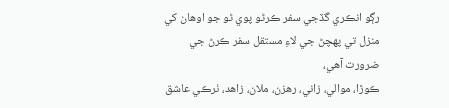رڳو انڪري گڏجي سفر ڪرڻو پوي ٿو جو اوهان کي منزل تي پهچڻ جي لاءِ مستقل سفر ڪرڻ جي ضرورت آهي،
ڪوڙا، موالي، زاني، رهزن، ملان، زاهد، ٺرڪي عاشق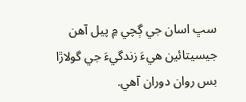سڀ اسان جي ڳچي ۾ پيل آهن جيسيتائين هيءَ زندگيءَ جي گولاڙا بس روان دوران آهي.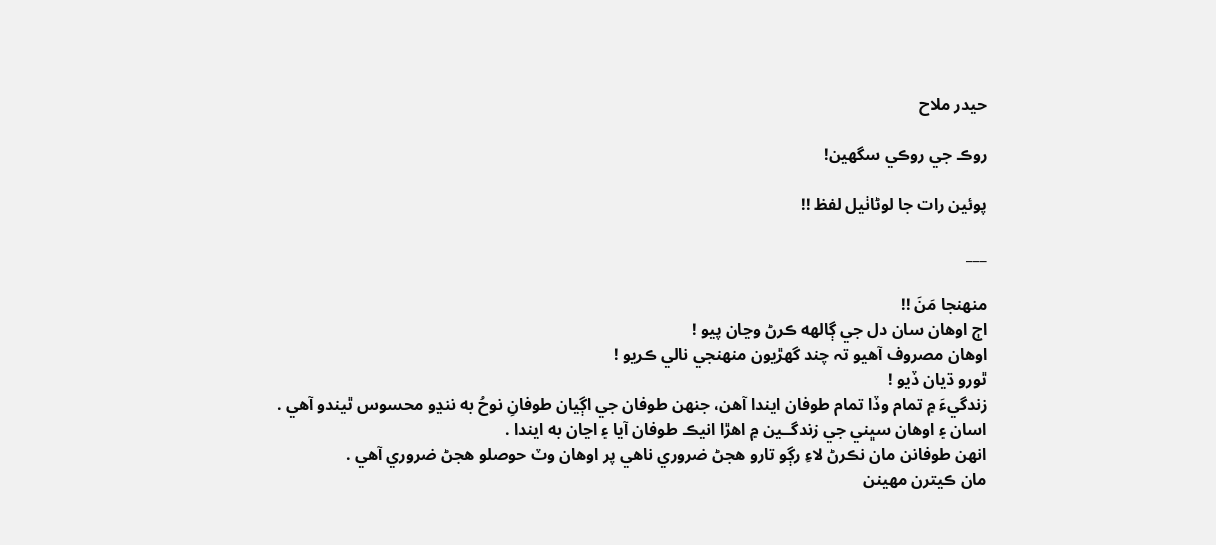حيدر ملاح

روڪ جي روڪي سگھين!

پوئين رات جا لوڻاٺيل لفظ !!

___

منھنجا مَنَ !!
اڄ اوھان سان دل جي ڳالهه ڪرڻ وڃان پيو !
اوھان مصروف آھيو تہ چند گهڙيون منهنجي نالي ڪريو !
ٿورو ڌيان ڏيو !
زندگيءَ ۾ تمام وڏا تمام طوفان ايندا آھن، جنهن طوفان جي اڳيان طوفانِ نوحُ به ننڍو محسوس ٿيندو آھي .
اسان ۽ اوھان سڀني جي زندگــين ۾ اھڙا انيڪ طوفان آيا ۽ اڃان به ايندا .
انھن طوفانن مان نڪرڻ لاءِ رڳو تارو ھجڻ ضروري ناھي پر اوھان وٽ حوصلو ھجڻ ضروري آھي .
مان ڪيترن مھينن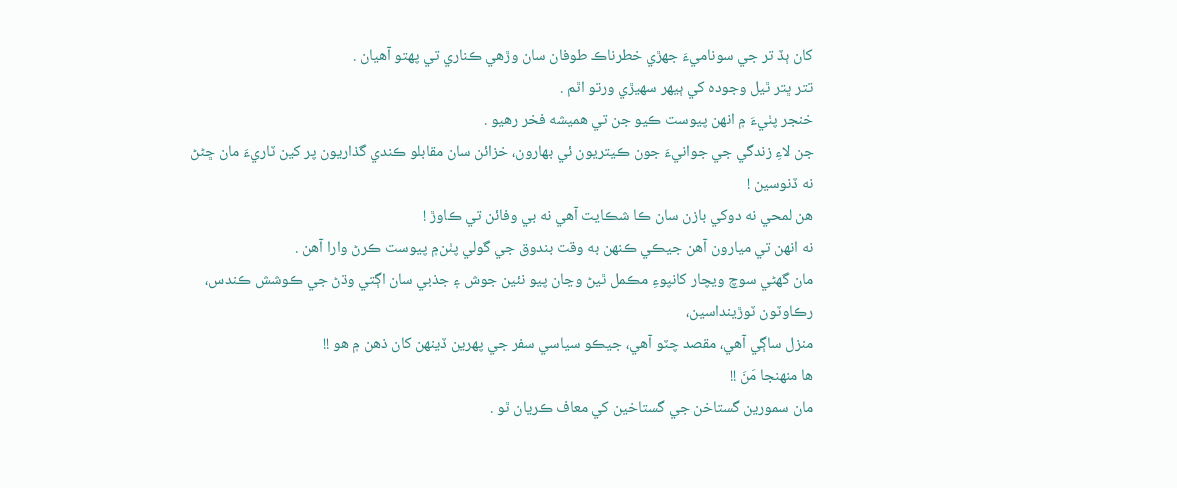کان ٻڏ تر جي سوناميءَ جهڙي خطرناڪ طوفان سان وڙھي ڪناري تي پهتو آھيان .
تتر ڀتر ٿيل وجودہ کي ٻيھر سهيڙي ورتو اٿم .
خنجر پٺيءَ ۾ انھن پيوست ڪيو جن تي هميشه فخر رهيو .
جن لاءِ زندگي جي جوانيءَ جون ڪيتريون ئي بھارون، خزائن سان مقابلو ڪندي گذاريون پر کين ٽاريءَ مان ڇڻڻ نه ڏنوسين !
ھن لمحي نه دوکي بازن سان ڪا شڪايت آھي نه بي وفائن تي ڪاوڙ !
نه انھن تي ميارون آھن جيڪي ڪنھن به وقت بندوق جي گولي پٺن۾ پيوست ڪرڻ وارا آھن .
مان گھڻي سوچ ويچار کانپوءِ مڪمل ٿيڻ وڃان پيو نئين جوش ۽ جذبي سان اڳتي وڌڻ جي ڪوشش ڪندس، رڪاوٽون ٽوڙينداسين،
منزل ساڳي آھي، مقصد چٽو آھي، جيڪو سياسي سفر جي پھرين ڏينهن کان ذھن ۾ ھو !!
ھا منھنجا مَنَ !!
مان سمورين گستاخن جي گستاخين کي معاف ڪريان ٿو .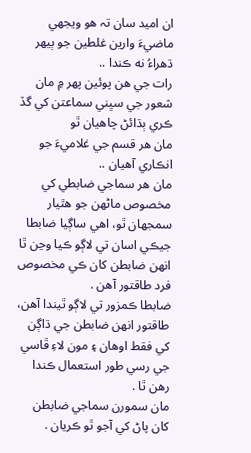ان اميد سان تہ ھو ويجھي ماضيءَ وارين غلطين جو ٻيھر ڌھراءُ نه ڪندا ..
رات جي ھن پوئين پھر ۾ مان شعور جي سڀني سماعتن کي گڏ ڪري ٻڌائڻ چاهيان ٿو
مان ھر قسم جي غلاميءَ جو انڪاري آھيان ..
مان ھر سماجي ضابطي کي مخصوص ماڻھن جو ھٿيار سمجھان ٿو، اھي ساڳيا ضابطا جيڪي اسان تي لاڳو ڪيا وڃن ٿا انھن ضابطن کان ڪي مخصوص فرد طاقتور آھن .
ضابطا ڪمزور تي لاڳو ٿيندا آھن، طاقتور انھن ضابطن جي ڌاڳن کي فقط اوھان ۽ مون لاءِ ڦاسي جي رسي طور استعمال ڪندا رھن ٿا .
مان سمورن سماجي ضابطن کان پاڻ کي آجو ٿو ڪريان .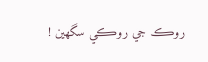روڪ جي روڪي سگھين !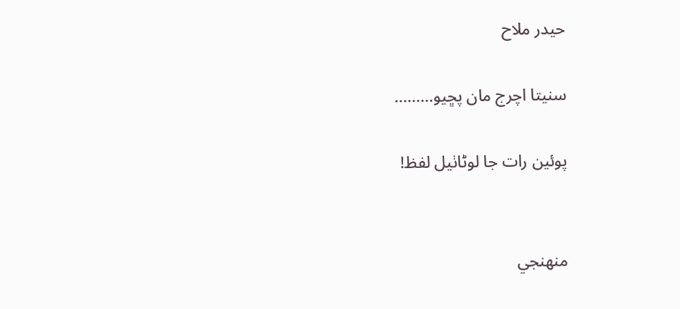حيدر ملاح

سنيتا اچرج مان پڇيو………

پوئين رات جا لوڻاٺيل لفظ!


منھنجي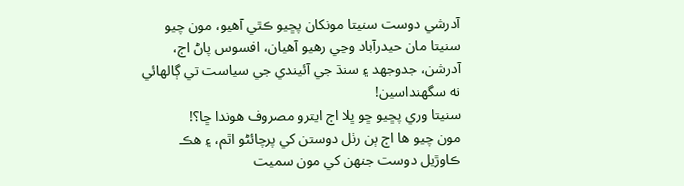آدرشي دوست سنيتا مونکان پڇيو ڪٿي آھيو، مون چيو سنيتا مان حيدرآباد وڃي رهيو آهيان، افسوس پاڻ اڄ، آدرشن، جدوجھد ۽ سنڌ جي آئيندي جي سياست تي ڳالهائي نه سگهنداسين!
سنيتا وري پڇيو ڇو ڀلا اڄ ايترو مصروف ھوندا ڇا؟!
مون چيو ھا اڄ ٻن رٺل دوستن کي پرچائڻو اٿم، ۽ ھڪ ڪاوڙيل دوست جنھن کي مون سميت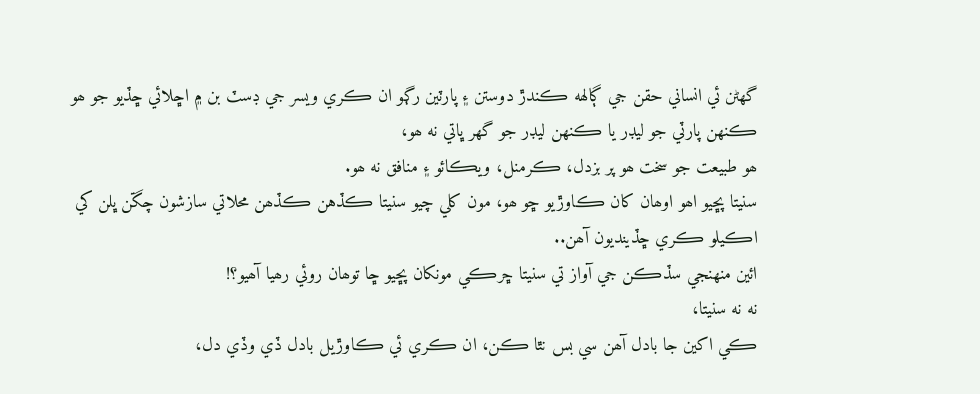گھڻن ئي انساني حقن جي ڳالهه ڪندڙ دوستن ۽ پارٽين رڳو ان ڪري ويسر جي ڊسٽ بن ۾ اڇلائي ڇڏيو جو ھو ڪنھن پارٽي جو ليڊر يا ڪنھن ليڊر جو گھر ڀاتي نه ھو،
ھو طبيعت جو سخت ھو پر بزدل، ڪرمنل، ويڪائو ۽ منافق نه ھو.
سنيتا پڇيو اھو اوھان کان ڪاوڙيو ڇو ھو، مون کلي چيو سنيتا ڪڏهن ڪڏھن محلاتي سازشون چڱن ڀلن کي اڪيلو ڪري ڇڏينديون آھن..
ائين منھنجي سڏڪن جي آواز تي سنيتا ڇرڪي مونکان پڇيو ڇا توھان روئي رھيا آھيو؟!
نه نه سنيتا،
ڪي اکين جا بادل آھن سي بس نٿا ڪن، ان ڪري ئي ڪاوڙيل بادل ڏي وڏي دل،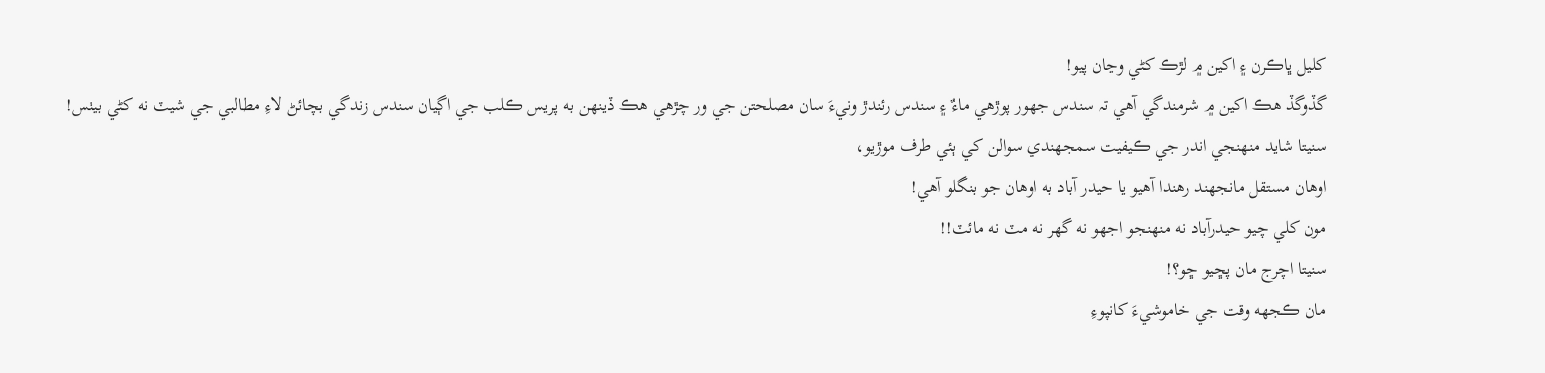کليل ڀاڪرن ۽ اکين ۾ لڙڪ کڻي وڃان پيو!
گڏوگڏ ھڪ اکين ۾ شرمندگي آھي تہ سندس جھور پوڙھي ماءٌ ۽ سندس رئندڙ ونيءَ سان مصلحتن جي ور چڙهي ھڪ ڏينھن به پريس ڪلب جي اڳيان سندس زندگي بچائڻ لاءِ مطالبي جي شيٽ نه کڻي بيٺس!
سنيتا شايد منھنجي اندر جي ڪيفيت سمجهندي سوالن کي ٻئي طرف موڙيو،
اوھان مستقل مانجهند رھندا آھيو يا حيدر آباد به اوھان جو بنگلو آھي!
مون کلي چيو حيدرآباد نه منھنجو اجھو نه گھر نه مٽ نه مائٽ!!
سنيتا اچرج مان پڇيو ڇو؟!
مان ڪجھه وقت جي خاموشيءَ کانپوءِ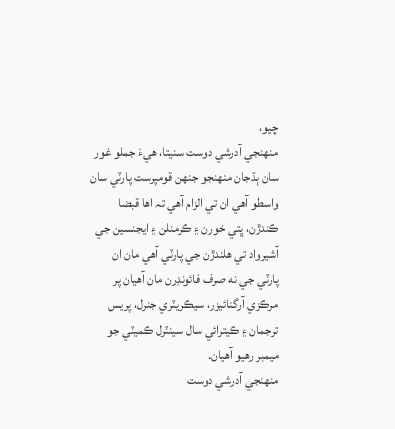چيو،
منھنجي آدرشي دوست سنيتا، ھيءَ جملو غور سان ٻڌجان منھنجو جنھن قومپرست پارٽي سان واسطو آھي ان تي الزام آھي تہ اھا قبضا ڪندڙن، ڀتي خورن ۽ ڪرمنلن ۽ ايجنسين جي آشيرواد تي ھلندڙن جي پارٽي آھي مان ان پارٽي جي نه صرف فائونڊرن مان آھيان پر مرڪزي آرگنائيزر، سيڪريٽري جنرل، پريس ترجمان ۽ ڪيترائي سال سينٽرل ڪميٽي جو ميمبر رھيو آھيان.
منھنجي آدرشي دوست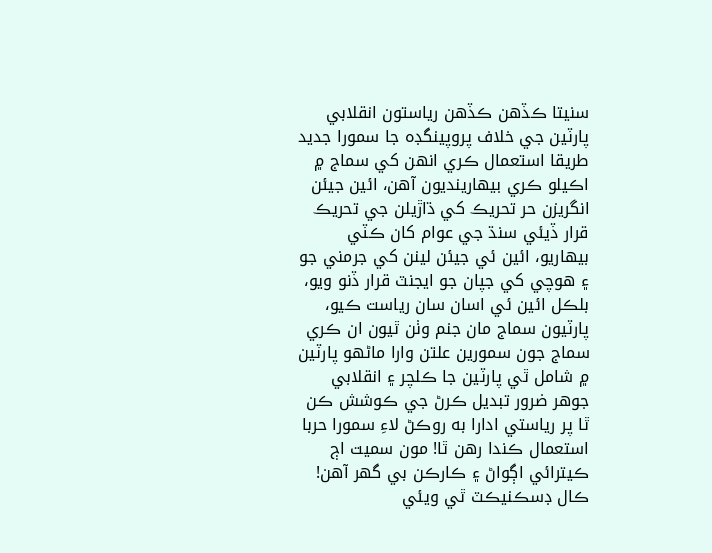سنيتا ڪڏھن ڪڏھن رياستون انقلابي پارٽين جي خلاف پروپينگڊہ جا سمورا جديد طريقا استعمال ڪري انھن کي سماج ۾ اڪيلو ڪري بيھارينديون آھن، ائين جيئن انگريزن حر تحريڪ کي ڌاڙيلن جي تحريڪ قرار ڏيئي سنڌ جي عوام کان ڪٽي بيهاريو، ائين ئي جيئن لينن کي جرمني جو ۽ ھوچي کي جپان جو ايجنٽ قرار ڏنو ويو، بلڪل ائين ئي اسان سان رياست ڪيو، پارٽيون سماج مان جنم وٺن ٿيون ان ڪري سماج جون سمورين علتن وارا ماڻھو پارٽين ۾ شامل ٿي پارٽين جا ڪلچر ۽ انقلابي جوھر ضرور تبديل ڪرڻ جي ڪوشش ڪن ٿا پر رياستي ادارا به روڪڻ لاءِ سمورا حربا استعمال ڪندا رھن ٿا! مون سميت اڄ ڪيترائي اڳواڻ ۽ ڪارڪن بي گھر آھن!
ڪال ڊسڪنيڪٽ ٿي ويئي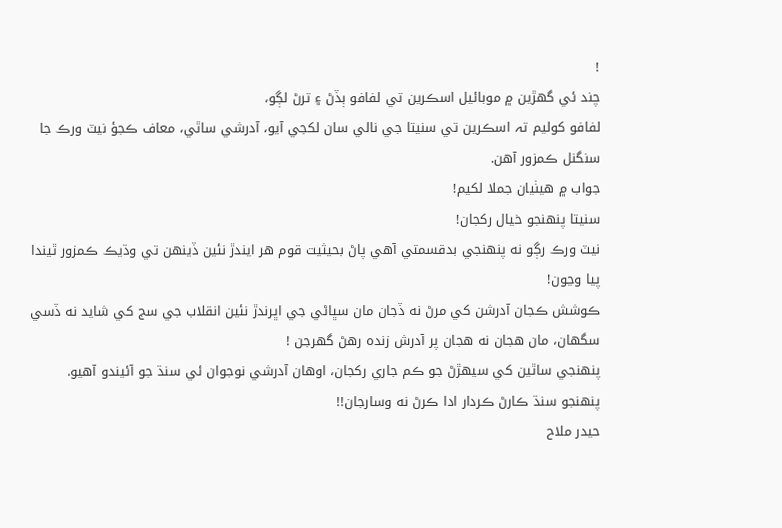!
چند ئي گھڙين ۾ موبائيل اسڪرين تي لفافو ٻڏڻ ۽ ترڻ لڳو،
لفافو کوليم تہ اسڪرين تي سنيتا جي نالي سان لکجي آيو، آدرشي ساٿي، معاف ڪجؤ نيٽ ورڪ جا سنگنل ڪمزور آھن.
جواب ۾ هيٺيان جملا لکيم!
سنيتا پنهنجو خيال رکجان!
نيٽ ورڪ رڳو نه پنھنجي بدقسمتي آھي پاڻ بحيثيت قوم ھر ايندڙ نئين ڏينهن تي وڌيڪ ڪمزور ٿيندا پيا وڃون!
ڪوشش ڪجان آدرشن کي مرڻ نه ڏجان مان سڀاڻي جي اڀرندڙ نئين انقلاب جي سج کي شايد نه ڏسي سگھان، مان هجان نه هجان پر آدرش زندہ رھڻ گھرجن !
پنھنجي ساٿين کي سيھڙڻ جو ڪم جاري رکجان، اوھان آدرشي نوجوان ئي سنڌ جو آئيندو آھيو.
پنھنجو سنڌ ڪارڻ ڪردار ادا ڪرڻ نه وسارجان!!
حيدر ملاح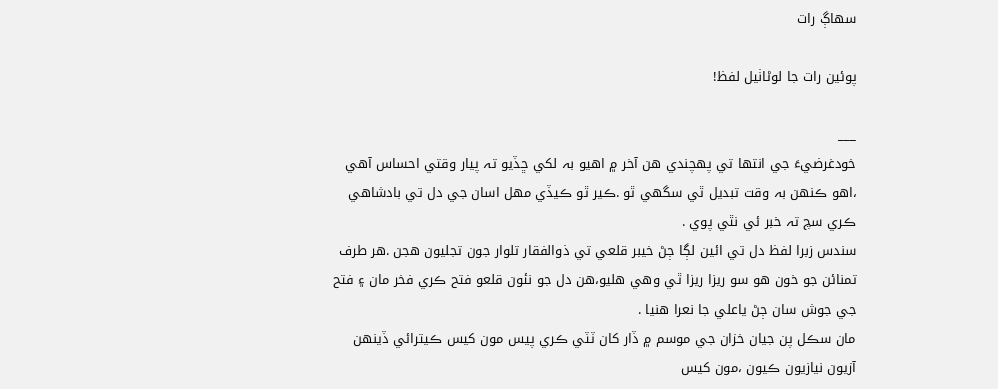سهاڳ رات

پوئين رات جا لوڻاٺيل لفظ!

___
خودغرضيءَ جي انتھا تي پھچندي ھن آخر ۾ اھيو بہ لکي ڇڏيو تہ پيار وقتي احساس آھي ،اھو ڪنھن بہ وقت تبديل ٿي سگھي ٿو .ڪير ٿو ڪيڏي مھل اسان جي دل تي بادشاھي ڪري سچ تہ خبر ئي نٿي پوي .
سندس زبرا لفظ دل تي ائين لڳا ڄڻ خيبر قلعي تي ذوالفقار تلوار جون تجليون ھجن .ھر طرف تمنائن جو خون ھو سو ريزا ريزا ٿي وھي ھليو،ھن دل جو نئون قلعو فتح ڪري فخر مان ۽ فتح جي جوش سان ڄڻ ياعلي جا نعرا ھنيا .
مان سڪل پن جيان خزان جي موسم ۾ ڏار کان ٽٽي ڪري پيس مون کيس ڪيترائي ڏينھن آزيون نيازيون ڪيون ،مون کيس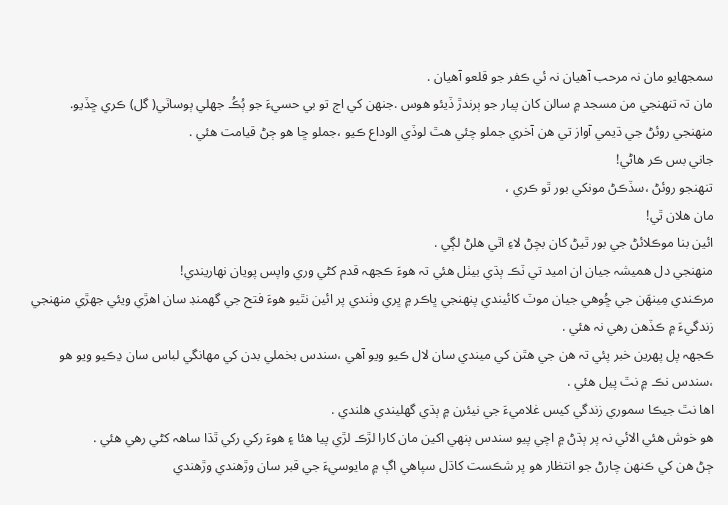سمجھايو مان نہ مرحب آھيان نہ ئي ڪفر جو قلعو آھيان .
مان تہ تنھنجي من مسجد ۾ سالن کان پيار جو ٻرندڙ ڏيئو ھوس .جنھن کي اڄ تو بي حسيءَ جو ٻُڪُ جھلي ٻوساٽي( گل) ڪري ڇڏيو.
منھنجي روئڻ جي ڌيمي آواز تي ھن آخري جملو چئي ھٿ لوڏي الوداع ڪيو ،جملو ڇا ھو ڄڻ قيامت ھئي .
جاني بس ڪر ھاڻي!
تنھنجو روئڻ ،سڏڪڻ مونکي بور ٿو ڪري ،
مان ھلان ٿي!
ائين بنا موڪلائڻ جي بور ٿيڻ کان بچڻ لاءِ اٿي ھلڻ لڳي .
منھنجي دل ھميشہ جيان ان اميد تي ٽڪ ٻڌي بيٺل ھئي تہ ھوءَ ڪجھہ قدم کڻي وري واپس پويان نھاريندي!
مرڪندي مِينھَن جي ڇُوھي جيان موٽ کائيندي پنھنجي ڀاڪر ۾ ڀري وٺندي پر ائين نٿيو ھوءَ فتح جي گھمنڊ سان اھڙي ويئي جھڙي منھنجي زندگيءَ ۾ ڪڏھن رھي نہ ھئي .
ڪجھہ پل پھرين خبر پئي تہ ھن جي ھٿن کي ميندي سان لال ڪيو ويو آھي ،سندس بخملي بدن کي مھانگي لباس سان ڍڪيو ويو ھو ،سندس نڪ ۾ نٿ پيل ھئي .
اھا نٿ جيڪا سموري زندگي کيس غلاميءَ جي نيئرن ۾ ٻڌي گھليندي ھلندي .
ھو خوش ھئي الائي نہ پر ٻڌڻ ۾ اچي پيو سندس ٻنھي اکين مان کارا لڙڪ لڙي پيا ھئا ۽ ھوءَ رکي رکي ٿڌا ساھہ کڻي رھي ھئي .
ڄڻ ھن کي ڪنھن چارڻ جو انتظار ھو پر شڪست کاڌل سپاھي اڳ ۾ مايوسيءَ جي قبر سان وڙھندي وڙھندي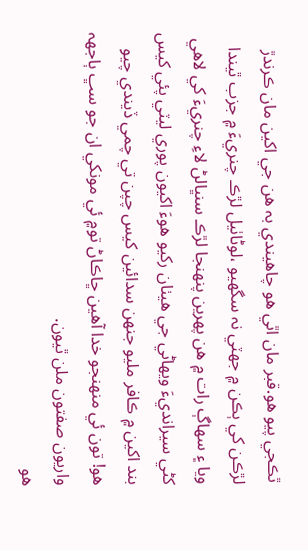ٿڪجي پيو ھو.قبر مان اٿي ھو چاھيندي بہ ھن جي اکين مان ڪرندڙ لڙڪن کي ٻڪن ۾ جھٽي نہ سگھيو ،لوڻاٺيل لڙڪ چنريءَ ۾ جزب ٿيندا ويا ۽ سھاڳ رات ۾ ھن پھرين پنھنجا لڙڪ سنڀالڻ لاءِ چنريءَ کي لاھي کڻي سيرانديءَ ويھاڻي جي ھيٺان رکيو ھوءَ اکيون پوري ليٽي پئي کيس بند اکين ۾ ڪافر مليو جنھن سدائين کيس چپن تي چمي ڏيندي چيو ھو! تون ئي منھنجو خدا آھين ڇاڪاڻ تو۾ ئي مونکي ان جو سڀ ٻاجھہ واريون صفتون ملن ٿيون.
ھو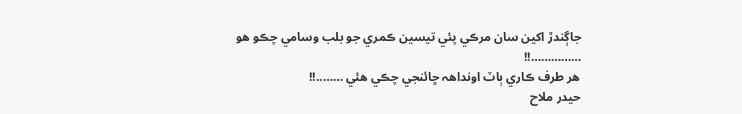جاڳندڙ اکين سان مرڪي پئي تيسين ڪمري جو بلب وسامي چڪو ھو ……………!!
ھر طرف ڪاري ٻاٽ اونداھہ ڇائنجي چڪي ھئي ……..!!
حيدر ملاح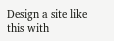Design a site like this with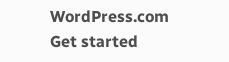WordPress.com
Get started